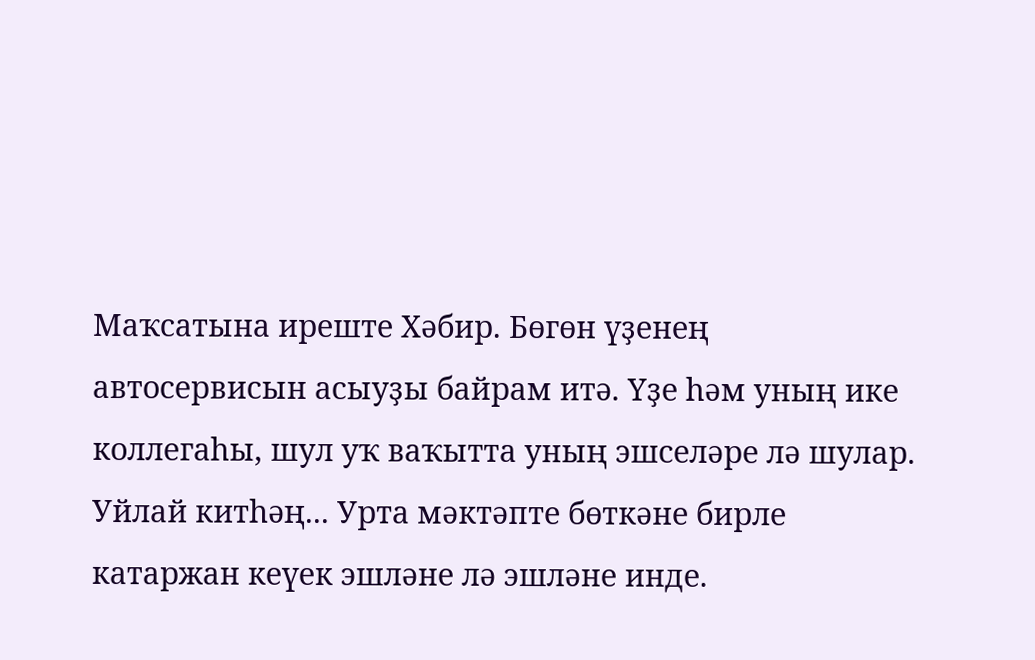Маҡсатына иреште Хәбир. Бөгөн үҙенең автосервисын асыуҙы байрам итә. Үҙе һәм уның ике коллегаһы, шул уҡ ваҡытта уның эшселәре лә шулар. Уйлай китһәң... Урта мәктәпте бөткәне бирле катаржан кеүек эшләне лә эшләне инде.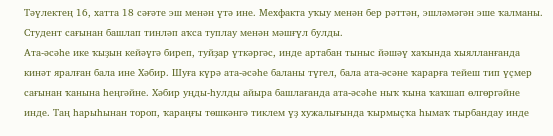Тәүлектең 16, хатта 18 сәғәте эш менән үтә ине. Мехфакта уҡыу менән бер рәттән, эшләмәгән эше ҡалманы. Студент сағынан башлап тинләп аҡса туплау менән мәшғүл булды.
Ата-әсәһе ике ҡыҙын кейәүгә биреп, туйҙар үткәргәс, инде артабан тыныс йәшәү хаҡында хыялланғанда кинәт яралған бала ине Хәбир. Шуға күрә ата-әсәһе баланы түгел, бала ата-әсәне ҡарарға тейеш тип үҫмер сағынан ҡанына һеңгәйне. Хәбир уңды-һулды айыра башлағанда ата-әсәһе ныҡ ҡына ҡаҡшап өлгөргәйне инде. Таң һарыһынан тороп, ҡараңғы төшкәнгә тиклем үҙ хужалығында ҡырмыҫҡа һымаҡ тырбандау инде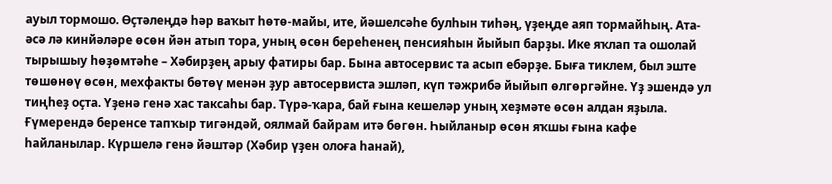ауыл тормошо. Өҫтәлеңдә һәр ваҡыт һөтө-майы, ите, йәшелсәһе булһын тиһәң, үҙеңде аяп тормайһың. Ата-әсә лә кинйәләре өсөн йән атып тора, уның өсөн береһенең пенсияһын йыйып барҙы. Ике яҡлап та ошолай тырышыу һөҙөмтәһе – Хәбирҙең арыу фатиры бар. Бына автосервис та асып ебәрҙе. Быға тиклем, был эште төшөнөү өсөн, мехфакты бөтөү менән ҙур автосервиста эшләп, күп тәжрибә йыйып өлгөргәйне. Үҙ эшендә ул тиңһеҙ оҫта. Үҙенә генә хас таксаһы бар. Түрә-ҡара, бай ғына кешеләр уның хеҙмәте өсөн алдан яҙыла.
Ғүмерендә беренсе тапҡыр тигәндәй, оялмай байрам итә бөгөн. Һыйланыр өсөн яҡшы ғына кафе һайланылар. Күршелә генә йәштәр (Хәбир үҙен олоға һанай),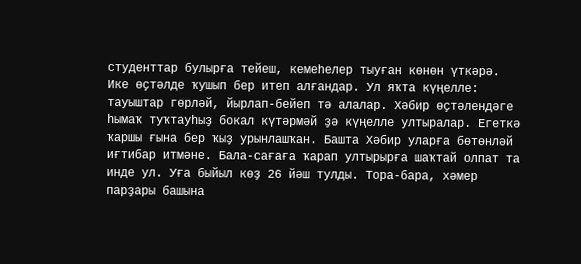студенттар булырға тейеш, кемеһелер тыуған көнөн үткәрә. Ике өҫтәлде ҡушып бер итеп алғандар. Ул яҡта күңелле: тауыштар гөрләй, йырлап-бейеп тә алалар. Хәбир өҫтәлендәге һымаҡ туҡтауһыҙ бокал күтәрмәй ҙә күңелле ултыралар. Егеткә ҡаршы ғына бер ҡыҙ урынлашҡан. Башта Хәбир уларға бөтөнләй иғтибар итмәне. Бала-сағаға ҡарап ултырырға шаҡтай олпат та инде ул. Уға быйыл көҙ 26 йәш тулды. Тора-бара, хәмер парҙары башына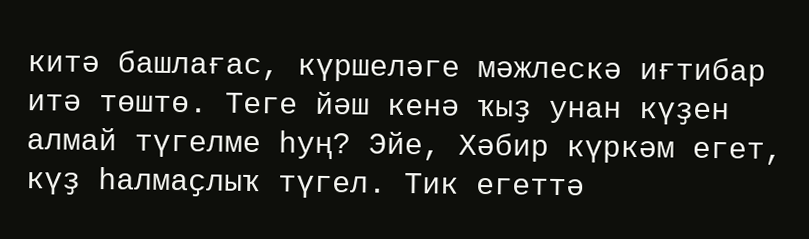китә башлағас, күршеләге мәжлескә иғтибар итә төштө. Теге йәш кенә ҡыҙ унан күҙен алмай түгелме һуң? Эйе, Хәбир күркәм егет, күҙ һалмаҫлыҡ түгел. Тик егеттә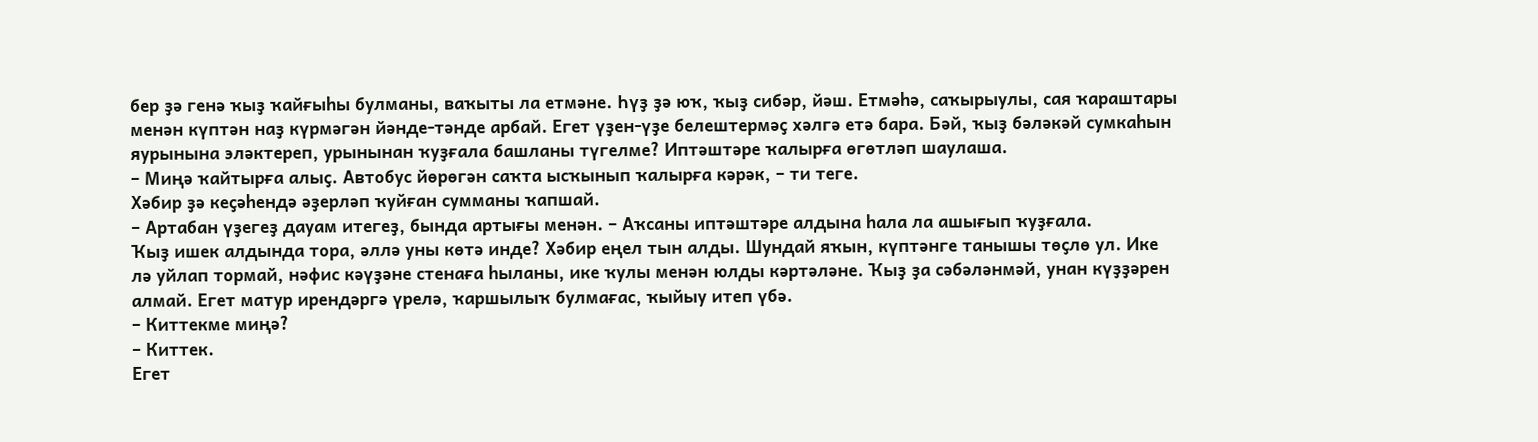бер ҙә генә ҡыҙ ҡайғыһы булманы, ваҡыты ла етмәне. Һүҙ ҙә юҡ, ҡыҙ сибәр, йәш. Етмәһә, саҡырыулы, сая ҡараштары менән күптән наҙ күрмәгән йәнде-тәнде арбай. Егет үҙен-үҙе белештермәҫ хәлгә етә бара. Бәй, ҡыҙ бәләкәй сумкаһын яурынына эләктереп, урынынан ҡуҙғала башланы түгелме? Иптәштәре ҡалырға өгөтләп шаулаша.
– Миңә ҡайтырға алыҫ. Автобус йөрөгән саҡта ысҡынып ҡалырға кәрәк, – ти теге.
Хәбир ҙә кеҫәһендә әҙерләп ҡуйған сумманы ҡапшай.
– Артабан үҙегеҙ дауам итегеҙ, бында артығы менән. – Аҡсаны иптәштәре алдына һала ла ашығып ҡуҙғала.
Ҡыҙ ишек алдында тора, әллә уны көтә инде? Хәбир еңел тын алды. Шундай яҡын, күптәнге танышы төҫлө ул. Ике лә уйлап тормай, нәфис кәүҙәне стенаға һыланы, ике ҡулы менән юлды кәртәләне. Ҡыҙ ҙа сәбәләнмәй, унан күҙҙәрен алмай. Егет матур ирендәргә үрелә, ҡаршылыҡ булмағас, ҡыйыу итеп үбә.
– Киттекме миңә?
– Киттек.
Егет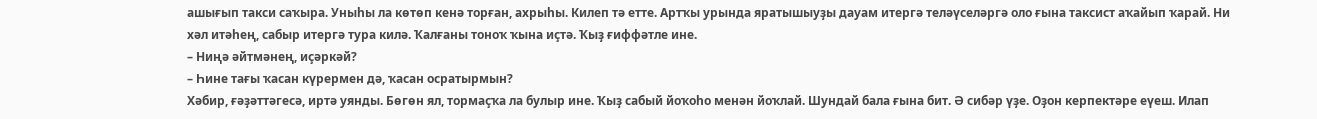ашығып такси саҡыра. Уныһы ла көтөп кенә торған, ахрыһы. Килеп тә етте. Артҡы урында яратышыуҙы дауам итергә теләүселәргә оло ғына таксист аҡайып ҡарай. Ни хәл итәһең, сабыр итергә тура килә. Ҡалғаны тоноҡ ҡына иҫтә. Ҡыҙ ғиффәтле ине.
– Ниңә әйтмәнең, иҫәркәй?
– Һине тағы ҡасан күрермен дә, ҡасан осратырмын?
Хәбир, ғәҙәттәгесә, иртә уянды. Бөгөн ял, тормаҫҡа ла булыр ине. Ҡыҙ сабый йоҡоһо менән йоҡлай. Шундай бала ғына бит. Ә сибәр үҙе. Оҙон керпектәре еүеш. Илап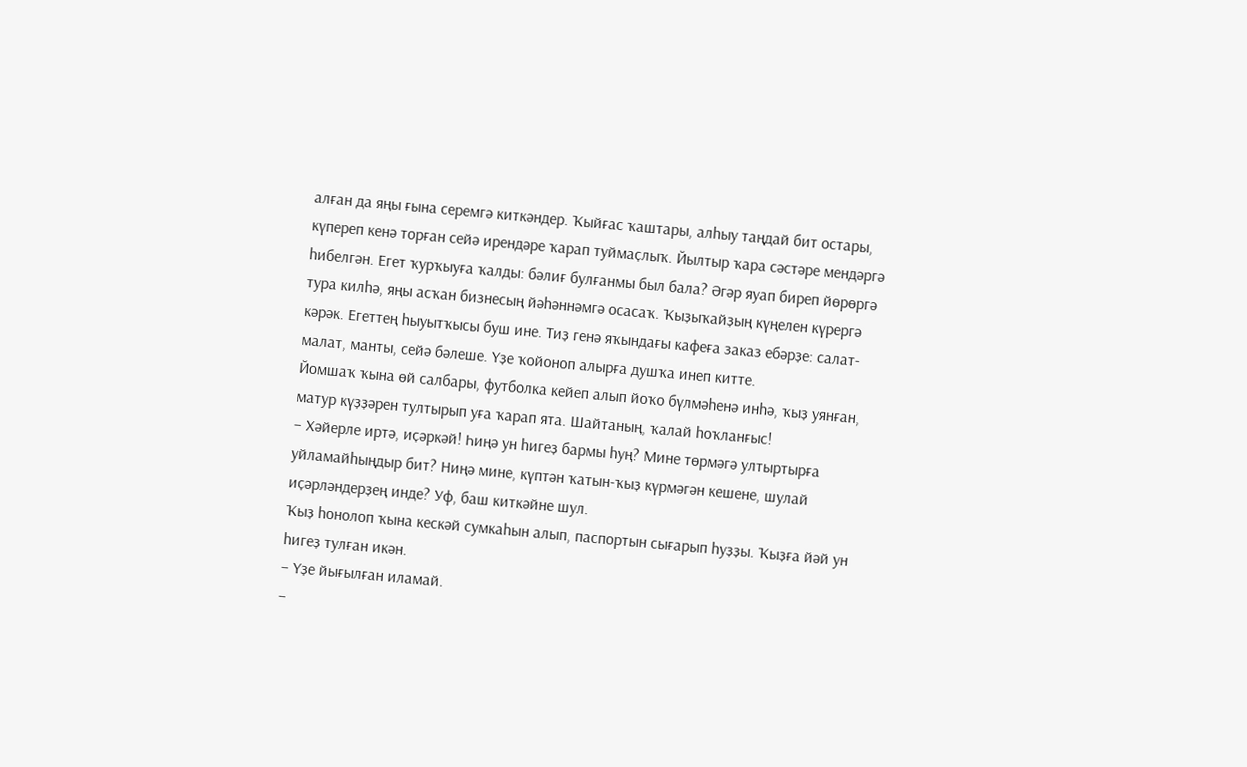алған да яңы ғына серемгә киткәндер. Ҡыйғас ҡаштары, алһыу таңдай бит остары, күпереп кенә торған сейә ирендәре ҡарап туймаҫлыҡ. Йылтыр ҡара сәстәре мендәргә һибелгән. Егет ҡурҡыуға ҡалды: бәлиғ булғанмы был бала? Әгәр яуап биреп йөрөргә тура килһә, яңы асҡан бизнесың йәһәннәмгә осасаҡ. Ҡыҙыҡайҙың күңелен күрергә кәрәк. Егеттең һыуытҡысы буш ине. Тиҙ генә яҡындағы кафеға заказ ебәрҙе: салат-малат, манты, сейә бәлеше. Үҙе ҡойоноп алырға душҡа инеп китте.
Йомшаҡ ҡына өй салбары, футболка кейеп алып йоҡо бүлмәһенә инһә, ҡыҙ уянған, матур күҙҙәрен тултырып уға ҡарап ята. Шайтаның, ҡалай һоҡланғыс!
– Хәйерле иртә, иҫәркәй! Һиңә ун һигеҙ бармы һуң? Мине төрмәгә ултыртырға уйламайһыңдыр бит? Ниңә мине, күптән ҡатын-ҡыҙ күрмәгән кешене, шулай иҫәрләндерҙең инде? Уф, баш киткәйне шул.
Ҡыҙ һонолоп ҡына кескәй сумкаһын алып, паспортын сығарып һуҙҙы. Ҡыҙға йәй ун һигеҙ тулған икән.
– Үҙе йығылған иламай.
–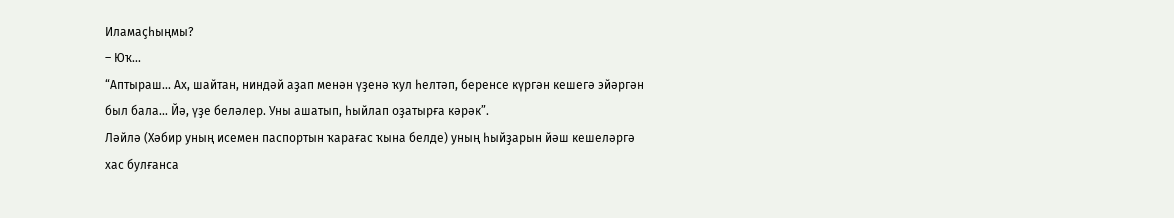Иламаҫһыңмы?
– Юҡ...
“Аптыраш... Ах, шайтан, ниндәй аҙап менән үҙенә ҡул һелтәп, беренсе күргән кешегә эйәргән был бала... Йә, үҙе беләлер. Уны ашатып, һыйлап оҙатырға кәрәк”.
Ләйлә (Хәбир уның исемен паспортын ҡарағас ҡына белде) уның һыйҙарын йәш кешеләргә хас булғанса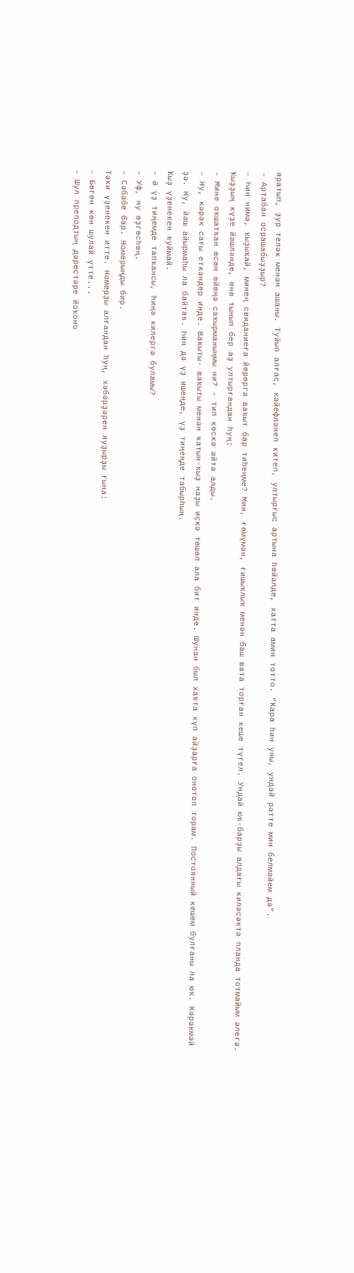яратып, ҙур теләк менән ашаны. Туйып алғас, кәйефләнеп китеп, ултырғыс артына һөйәлде, хатта амин тотто. “Ҡара һин уны, ундай рәтте мин белмәйем дә”.
– Артабан осрашабыҙҙыр?
– Һин нимә, ҡыҙыҡай, минең свиданиеға йөрөргә ваҡыт бар тиһеңме? Мин, ғөмүмән, ғишыҡлыҡ менән баш вата торған кеше түгел. Ундай юҡ-барҙы алдағы киләсәктә планда тотмайым әлегә.
Ҡыҙҙың күҙе йәшләнде, өнө тынып бер аҙ ултырғандан һуң:
– Мине оҡшатҡан өсөн өйөңә саҡырманыңмы ни? – тип көскә әйтә алды.
– Ну, кәрәк сағы еткәндер инде. Ваҡыты- ваҡыты менән ҡатын-ҡыҙ наҙы иҫкә төшөп ала бит инде. Шунан был хаҡта күп айҙарға онотоп торам. Постоянный кешем булғаны ла юҡ. Кәрәкмәй ҙә. Ну, йәш айырмаһы ла байтаҡ. Һин дә үҙ ишеңде, үҙ тиңеңде табырһың.
Ҡыҙ үҙенекен ҡуймай.
– Ә үҙ тиңемде тапҡансы, һиңә килергә буламы?
– Уф, ну өҙгөсһөң.
– Сәбәбе бар. Номерыңды бир.
Тәки үҙенекен итте. Номерҙы алғандан һуң, хәбәрҙәрен яуҙырҙы ғына:
– Бөгөн көн шулай үтте...
– Шул преподтың дәрестәре йоҡоно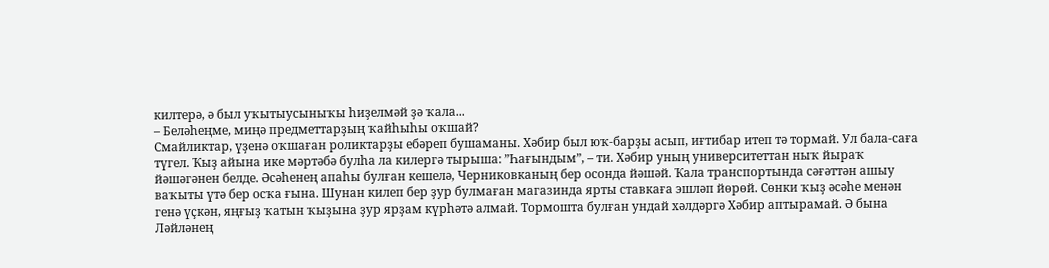килтерә, ә был уҡытыусыныҡы һиҙелмәй ҙә ҡала...
– Беләһеңме, миңә предметтарҙың ҡайһыһы оҡшай?
Смайликтар, үҙенә оҡшаған роликтарҙы ебәреп бушаманы. Хәбир был юҡ-барҙы асып, иғтибар итеп тә тормай. Ул бала-саға түгел. Ҡыҙ айына ике мәртәбә булһа ла килергә тырыша: ”Һағындым”, – ти. Хәбир уның университеттан ныҡ йыраҡ йәшәгәнен белде. Әсәһенең апаһы булған кешелә, Черниковканың бер осонда йәшәй. Ҡала транспортында сәғәттән ашыу ваҡыты үтә бер осҡа ғына. Шунан килеп бер ҙур булмаған магазинда ярты ставкаға эшләп йөрөй. Сөнки ҡыҙ әсәһе менән генә үҫкән, яңғыҙ ҡатын ҡыҙына ҙур ярҙам күрһәтә алмай. Тормошта булған ундай хәлдәргә Хәбир аптырамай. Ә бына Ләйләнең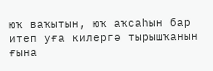юҡ ваҡытын, юҡ аҡсаһын бар итеп уға килергә тырышҡанын ғына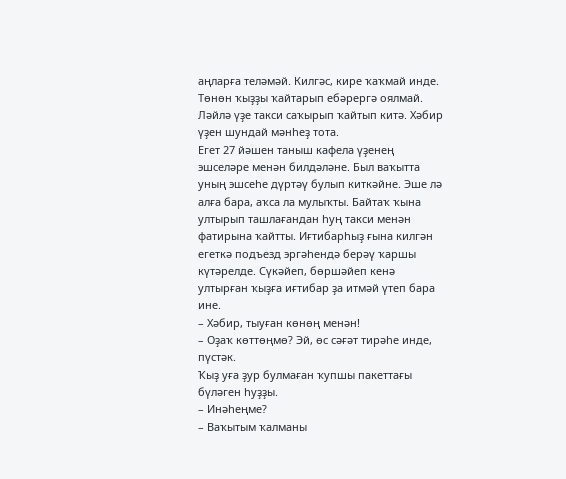аңларға теләмәй. Килгәс, кире ҡаҡмай инде. Төнөн ҡыҙҙы ҡайтарып ебәрергә оялмай. Ләйлә үҙе такси саҡырып ҡайтып китә. Хәбир үҙен шундай мәнһеҙ тота.
Егет 27 йәшен таныш кафела үҙенең эшселәре менән билдәләне. Был ваҡытта уның эшсеһе дүртәү булып киткәйне. Эше лә алға бара, аҡса ла мулыҡты. Байтаҡ ҡына ултырып ташлағандан һуң такси менән фатирына ҡайтты. Иғтибарһыҙ ғына килгән егеткә подъезд эргәһендә берәү ҡаршы күтәрелде. Сүкәйеп, бөршәйеп кенә ултырған ҡыҙға иғтибар ҙа итмәй үтеп бара ине.
– Хәбир, тыуған көнөң менән!
– Оҙаҡ көттөңмө? Эй, өс сәғәт тирәһе инде, пүстәк.
Ҡыҙ уға ҙур булмаған ҡупшы пакеттағы бүләген һуҙҙы.
– Инәһеңме?
– Ваҡытым ҡалманы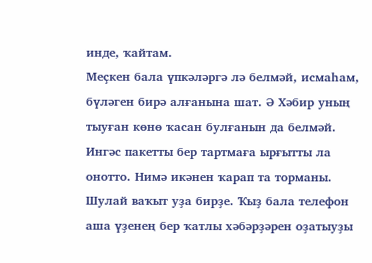инде, ҡайтам.
Меҫкен бала үпкәләргә лә белмәй, исмаһам, бүләген бирә алғанына шат. Ә Хәбир уның тыуған көнө ҡасан булғанын да белмәй. Ингәс пакетты бер тартмаға ырғытты ла онотто. Нимә икәнен ҡарап та торманы.
Шулай ваҡыт уҙа бирҙе. Ҡыҙ бала телефон аша үҙенең бер ҡатлы хәбәрҙәрен оҙатыуҙы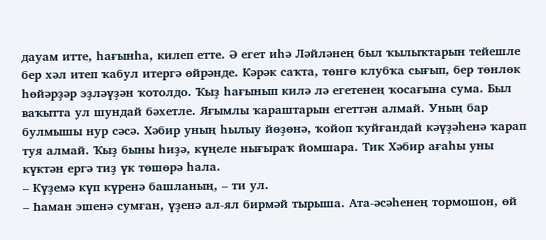дауам итте, һағынһа, килеп етте. Ә егет иһә Ләйләнең был ҡылыҡтарын тейешле бер хәл итеп ҡабул итергә өйрәнде. Кәрәк саҡта, төнгө клубҡа сығып, бер төнлөк һөйәрҙәр эҙләүҙән ҡотолдо. Ҡыҙ һағынып килә лә егетенең ҡосағына сума. Был ваҡытта ул шундай бәхетле. Яғымлы ҡараштарын егеттән алмай. Уның бар булмышы нур сәсә. Хәбир уның һылыу йөҙөнә, ҡойоп ҡуйғандай кәүҙәһенә ҡарап туя алмай. Ҡыҙ быны һиҙә, күңеле нығыраҡ йомшара. Тик Хәбир ағаһы уны күктән ергә тиҙ үк төшөрә һала.
– Күҙемә күп күренә башланың, – ти ул.
– Һаман эшенә сумған, үҙенә ал-ял бирмәй тырыша. Ата-әсәһенең тормошон, өй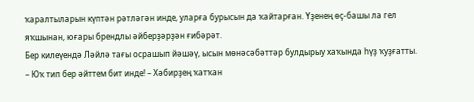ҡаралтыларын күптән рәтләгән инде, уларға бурысын да ҡайтарған. Үҙенең өҫ-башы ла гел яҡшынан, юғары брендлы әйберҙәрҙән ғибәрәт.
Бер килеүендә Ләйлә тағы осрашып йәшәү, ысын мөнәсәбәттәр булдырыу хаҡында һүҙ ҡуҙғатты.
– Юҡ тип бер әйттем бит инде! – Хәбирҙең ҡатҡан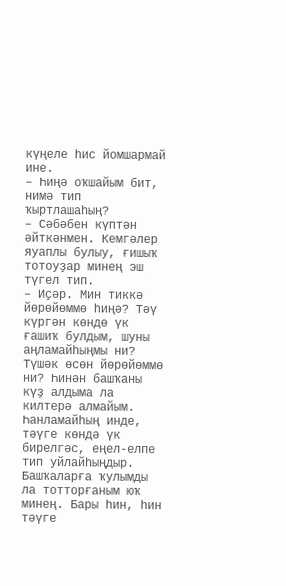күңеле һис йомшармай ине.
– Һиңә оҡшайым бит, нимә тип ҡыртлашаһың?
– Сәбәбен күптән әйткәнмен. Кемгәлер яуаплы булыу, ғишыҡ тотоуҙар минең эш түгел тип.
– Иҫәр. Мин тиккә йөрөйөммө һиңә? Тәү күргән көндө үк ғашиҡ булдым, шуны аңламайһыңмы ни? Түшәк өсөн йөрөйөммө ни? Һинән башҡаны күҙ алдыма ла килтерә алмайым. Һанламайһың инде, тәүге көндә үк бирелгәс, еңел-елпе тип уйлайһыңдыр. Башҡаларға ҡулымды ла тотторғаным юҡ минең. Бары һин, һин тәүге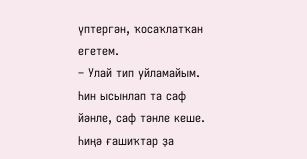үптергән, ҡосаҡлатҡан егетем.
– Улай тип уйламайым. Һин ысынлап та саф йәнле, саф тәнле кеше. Һиңә ғашиҡтар ҙа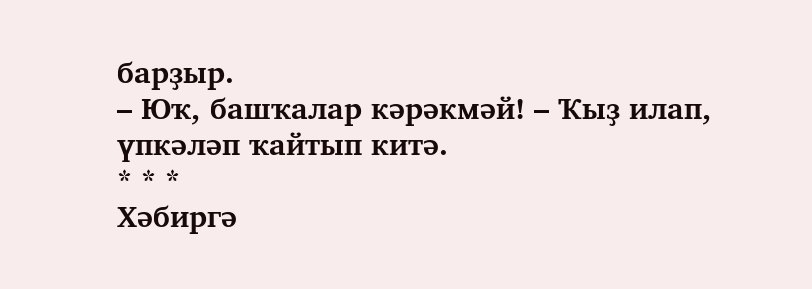барҙыр.
– Юҡ, башҡалар кәрәкмәй! – Ҡыҙ илап, үпкәләп ҡайтып китә.
* * *
Хәбиргә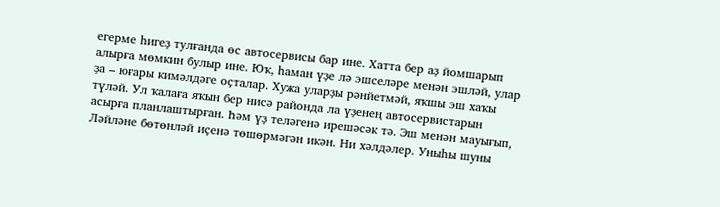егерме һигеҙ тулғанда өс автосервисы бар ине. Хатта бер аҙ йомшарып алырға мөмкин булыр ине. Юҡ, һаман үҙе лә эшселәре менән эшләй, улар ҙа – юғары кимәлдәге оҫталар. Хужа уларҙы рәнйетмәй, яҡшы эш хаҡы түләй. Ул ҡалаға яҡын бер нисә районда ла үҙенең автосервистарын асырға планлаштырған. Һәм үҙ теләгенә ирешәсәк тә. Эш менән мауығып, Ләйләне бөтөнләй иҫенә төшөрмәгән икән. Ни хәлдәлер. Уныһы шуны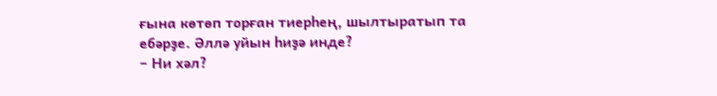ғына көтөп торған тиерһең, шылтыратып та ебәрҙе. Әллә уйын һиҙә инде?
– Ни хәл?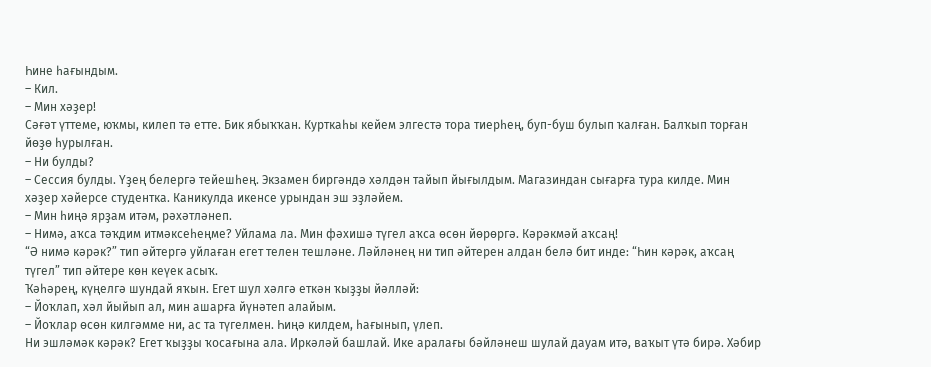Һине һағындым.
– Кил.
– Мин хәҙер!
Сәғәт үттеме, юҡмы, килеп тә етте. Бик ябыҡҡан. Курткаһы кейем элгестә тора тиерһең, буп-буш булып ҡалған. Балҡып торған йөҙө һурылған.
– Ни булды?
– Сессия булды. Үҙең белергә тейешһең. Экзамен биргәндә хәлдән тайып йығылдым. Магазиндан сығарға тура килде. Мин хәҙер хәйерсе студентка. Каникулда икенсе урындан эш эҙләйем.
– Мин һиңә ярҙам итәм, рәхәтләнеп.
– Нимә, аҡса тәҡдим итмәксеһеңме? Уйлама ла. Мин фәхишә түгел аҡса өсөн йөрөргә. Кәрәкмәй аҡсаң!
“Ә нимә кәрәк?” тип әйтергә уйлаған егет телен тешләне. Ләйләнең ни тип әйтерен алдан белә бит инде: “Һин кәрәк, аҡсаң түгел” тип әйтере көн кеүек асыҡ.
Ҡәһәрең, күңелгә шундай яҡын. Егет шул хәлгә еткән ҡыҙҙы йәлләй:
– Йоҡлап, хәл йыйып ал, мин ашарға йүнәтеп алайым.
– Йоҡлар өсөн килгәмме ни, ас та түгелмен. Һиңә килдем, һағынып, үлеп.
Ни эшләмәк кәрәк? Егет ҡыҙҙы ҡосағына ала. Иркәләй башлай. Ике аралағы бәйләнеш шулай дауам итә, ваҡыт үтә бирә. Хәбир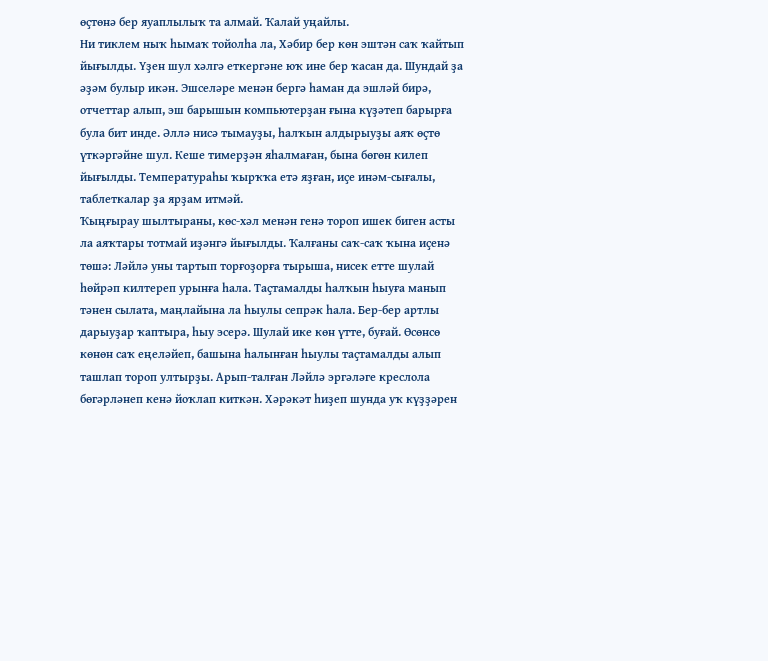өҫтөнә бер яуаплылыҡ та алмай. Ҡалай уңайлы.
Ни тиклем ныҡ һымаҡ тойолһа ла, Хәбир бер көн эштән саҡ ҡайтып йығылды. Үҙен шул хәлгә еткергәне юҡ ине бер ҡасан да. Шундай ҙа әҙәм булыр икән. Эшселәре менән бергә һаман да эшләй бирә, отчеттар алып, эш барышын компьютерҙан ғына күҙәтеп барырға була бит инде. Әллә нисә тымауҙы, һалҡын алдырыуҙы аяҡ өҫтө үткәргәйне шул. Кеше тимерҙән яһалмаған, бына бөгөн килеп йығылды. Температураһы ҡырҡҡа етә яҙған, иҫе инәм-сығалы, таблеткалар ҙа ярҙам итмәй.
Ҡыңғырау шылтыраны, көс-хәл менән генә тороп ишек биген асты ла аяҡтары тотмай иҙәнгә йығылды. Ҡалғаны саҡ-саҡ ҡына иҫенә төшә: Ләйлә уны тартып торғоҙорға тырыша, нисек етте шулай һөйрәп килтереп урынға һала. Таҫтамалды һалҡын һыуға манып тәнен сылата, маңлайына ла һыулы сепрәк һала. Бер-бер артлы дарыуҙар ҡаптыра, һыу эсерә. Шулай ике көн үтте, буғай. Өсөнсө көнөн саҡ еңеләйеп, башына һалынған һыулы таҫтамалды алып ташлап тороп ултырҙы. Арып-талған Ләйлә эргәләге креслола бөгәрләнеп кенә йоҡлап киткән. Хәрәкәт һиҙеп шунда уҡ күҙҙәрен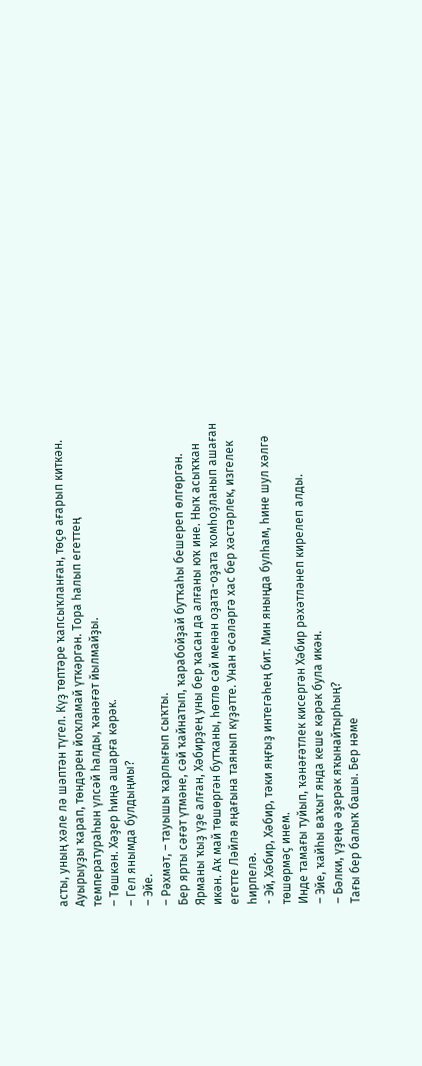асты, уның хәле лә шәптән түгел. Күҙ төптәре ҡапсыҡланған, төҫө ағарып киткән. Ауырыуҙы ҡарап, төндәрен йоҡламай үткәргән. Тора һалып егеттең температураһын үлсәй һалды, ҡәнәғәт йылмайҙы.
– Төшкән. Хәҙер һиңә ашарға кәрәк.
– Гел янымда булдыңмы?
– Эйе.
– Рәхмәт, – тауышы ҡарлығып сыҡты.
Бер ярты сәғәт үтмәне, сәй ҡайнатып, ҡарабойҙай бутҡаһы бешереп өлгөргән. Ярманы ҡыҙ үҙе алған, Хәбирҙең уны бер ҡасан да алғаны юҡ ине. Ныҡ асыҡҡан икән. Аҡ май төшөргән бутҡаны, һөтлө сәй менән оҙата-оҙата ҡомһоҙланып ашаған егетте Ләйлә яңағына таянып күҙәтте. Унан әсәләргә хас бер хәстәрлек, изгелек һирпелә.
- Эй, Хәбир, Хәбир, тәки яңғыҙ интегәһең бит. Мин яныңда булһам, һине шул хәлгә төшөрмәҫ инем.
Инде тамағы туйып, ҡәнәғәтлек кисергән Хәбир рәхәтләнеп кирелеп алды.
– Эйе, ҡайһы ваҡыт янда кеше кәрәк була икән.
– Бәлки, үҙеңә әҙерәк яҡынайтырһың?
Тағы бер балыҡ башы. Бер нәме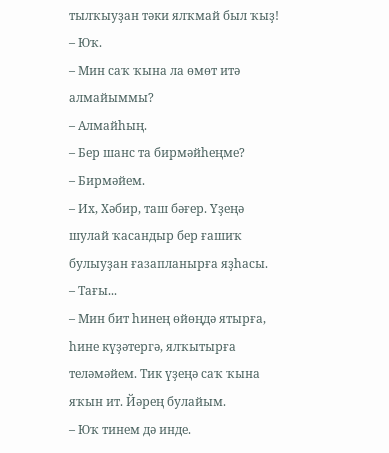тылҡыуҙан тәки ялҡмай был ҡыҙ!
– Юҡ.
– Мин саҡ ҡына ла өмөт итә алмайыммы?
– Алмайһың.
– Бер шанс та бирмәйһеңме?
– Бирмәйем.
– Их, Хәбир, таш бәғер. Үҙеңә шулай ҡасандыр бер ғашиҡ булыуҙан ғазапланырға яҙһасы.
– Тағы...
– Мин бит һинең өйөңдә ятырға, һине күҙәтергә, ялҡытырға теләмәйем. Тик үҙеңә саҡ ҡына яҡын ит. Йәрең булайым.
– Юҡ тинем дә инде.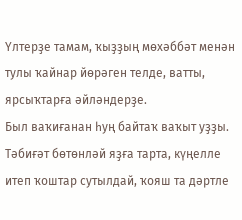Үлтерҙе тамам, ҡыҙҙың мөхәббәт менән тулы ҡайнар йөрәген телде, ватты, ярсыҡтарға әйләндерҙе.
Был ваҡиғанан һуң байтаҡ ваҡыт уҙҙы. Тәбиғәт бөтөнләй яҙға тарта, күңелле итеп ҡоштар сутылдай, ҡояш та дәртле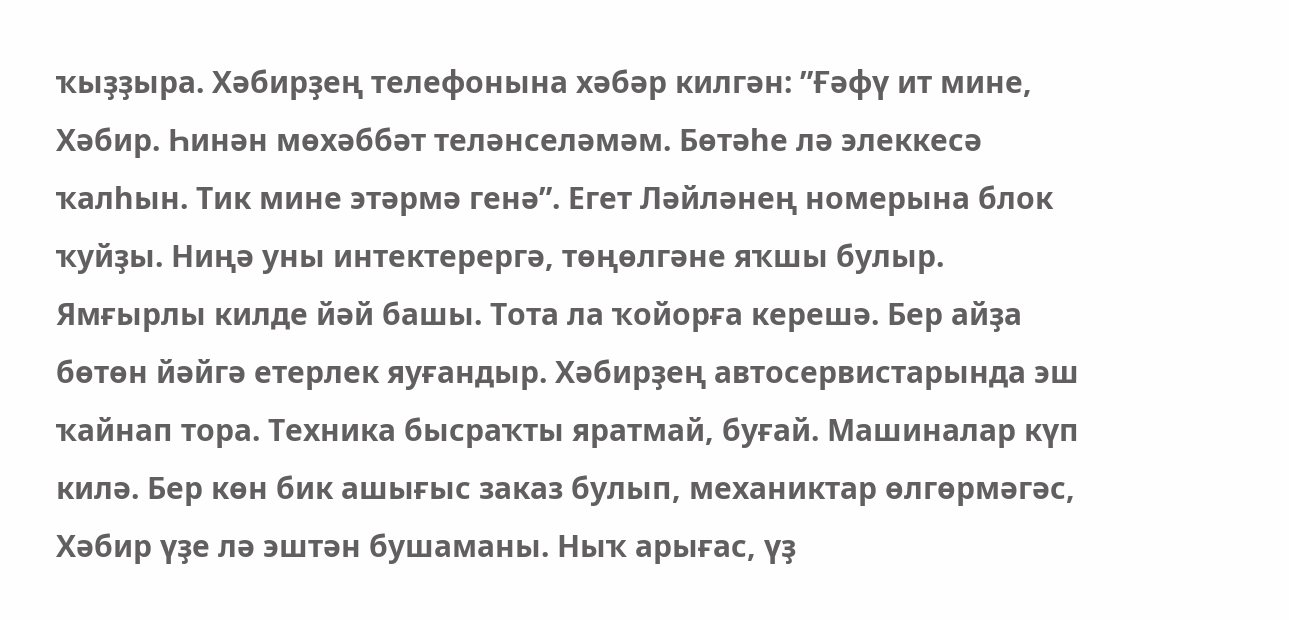ҡыҙҙыра. Хәбирҙең телефонына хәбәр килгән: ”Ғәфү ит мине, Хәбир. Һинән мөхәббәт теләнселәмәм. Бөтәһе лә элеккесә ҡалһын. Тик мине этәрмә генә”. Егет Ләйләнең номерына блок ҡуйҙы. Ниңә уны интектерергә, төңөлгәне яҡшы булыр.
Ямғырлы килде йәй башы. Тота ла ҡойорға керешә. Бер айҙа бөтөн йәйгә етерлек яуғандыр. Хәбирҙең автосервистарында эш ҡайнап тора. Техника бысраҡты яратмай, буғай. Машиналар күп килә. Бер көн бик ашығыс заказ булып, механиктар өлгөрмәгәс, Хәбир үҙе лә эштән бушаманы. Ныҡ арығас, үҙ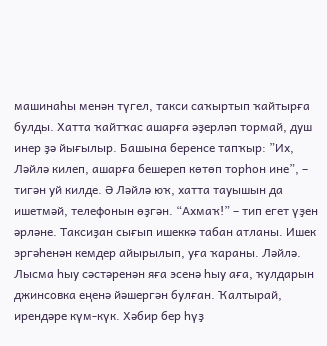машинаһы менән түгел, такси саҡыртып ҡайтырға булды. Хатта ҡайтҡас ашарға әҙерләп тормай, душ инер ҙә йығылыр. Башына беренсе тапҡыр: ”Их, Ләйлә килеп, ашарға бешереп көтөп торһон ине”, – тигән уй килде. Ә Ләйлә юҡ, хатта тауышын да ишетмәй, телефонын өҙгән. “Ахмаҡ!” – тип егет үҙен әрләне. Таксиҙан сығып ишеккә табан атланы. Ишек эргәһенән кемдер айырылып, уға ҡараны. Ләйлә. Лысма һыу сәстәренән яға эсенә һыу аға, ҡулдарын джинсовка еңенә йәшергән булған. Ҡалтырай, ирендәре күм-күк. Хәбир бер һүҙ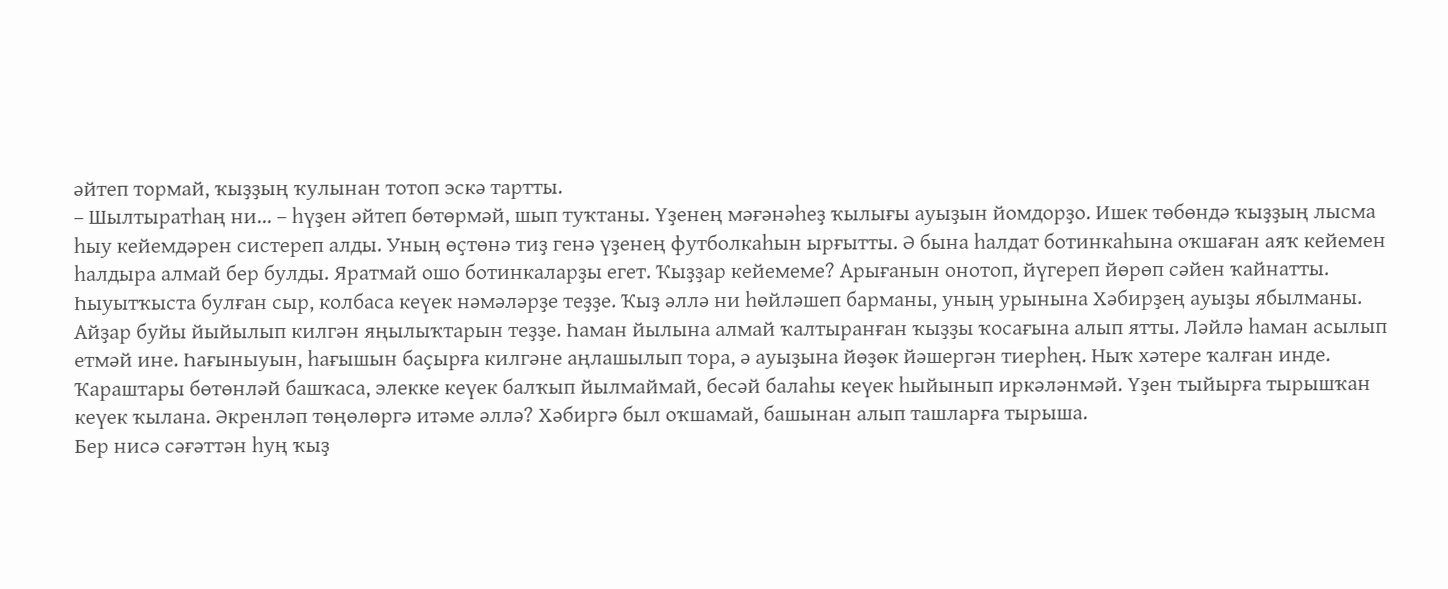әйтеп тормай, ҡыҙҙың ҡулынан тотоп эскә тартты.
– Шылтыратһаң ни... – һүҙен әйтеп бөтөрмәй, шып туҡтаны. Үҙенең мәғәнәһеҙ ҡылығы ауыҙын йомдорҙо. Ишек төбөндә ҡыҙҙың лысма һыу кейемдәрен систереп алды. Уның өҫтөнә тиҙ генә үҙенең футболкаһын ырғытты. Ә бына һалдат ботинкаһына оҡшаған аяҡ кейемен һалдыра алмай бер булды. Яратмай ошо ботинкаларҙы егет. Ҡыҙҙар кейемеме? Арығанын онотоп, йүгереп йөрөп сәйен ҡайнатты. Һыуытҡыста булған сыр, колбаса кеүек нәмәләрҙе теҙҙе. Ҡыҙ әллә ни һөйләшеп барманы, уның урынына Хәбирҙең ауыҙы ябылманы. Айҙар буйы йыйылып килгән яңылыҡтарын теҙҙе. Һаман йылына алмай ҡалтыранған ҡыҙҙы ҡосағына алып ятты. Ләйлә һаман асылып етмәй ине. Һағыныуын, һағышын баҫырға килгәне аңлашылып тора, ә ауыҙына йөҙөк йәшергән тиерһең. Ныҡ хәтере ҡалған инде. Ҡараштары бөтөнләй башҡаса, элекке кеүек балҡып йылмаймай, бесәй балаһы кеүек һыйынып иркәләнмәй. Үҙен тыйырға тырышҡан кеүек ҡылана. Әкренләп төңөлөргә итәме әллә? Хәбиргә был оҡшамай, башынан алып ташларға тырыша.
Бер нисә сәғәттән һуң ҡыҙ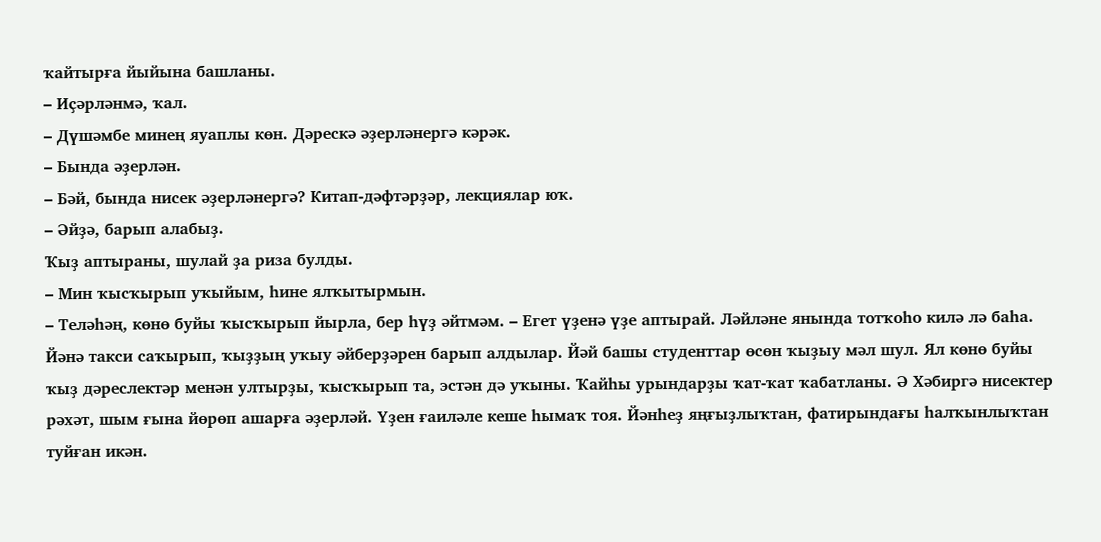ҡайтырға йыйына башланы.
– Иҫәрләнмә, ҡал.
– Дүшәмбе минең яуаплы көн. Дәрескә әҙерләнергә кәрәк.
– Бында әҙерлән.
– Бәй, бында нисек әҙерләнергә? Китап-дәфтәрҙәр, лекциялар юҡ.
– Әйҙә, барып алабыҙ.
Ҡыҙ аптыраны, шулай ҙа риза булды.
– Мин ҡысҡырып уҡыйым, һине ялҡытырмын.
– Теләһәң, көнө буйы ҡысҡырып йырла, бер һүҙ әйтмәм. – Егет үҙенә үҙе аптырай. Ләйләне янында тотҡоһо килә лә баһа.
Йәнә такси саҡырып, ҡыҙҙың уҡыу әйберҙәрен барып алдылар. Йәй башы студенттар өсөн ҡыҙыу мәл шул. Ял көнө буйы ҡыҙ дәреслектәр менән ултырҙы, ҡысҡырып та, эстән дә уҡыны. Ҡайһы урындарҙы ҡат-ҡат ҡабатланы. Ә Хәбиргә нисектер рәхәт, шым ғына йөрөп ашарға әҙерләй. Үҙен ғаиләле кеше һымаҡ тоя. Йәнһеҙ яңғыҙлыҡтан, фатирындағы һалҡынлыҡтан туйған икән.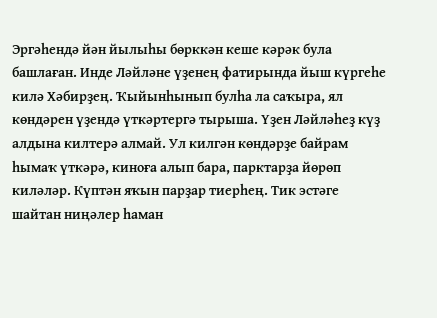Эргәһендә йән йылыһы бөрккән кеше кәрәк була башлаған. Инде Ләйләне үҙенең фатирында йыш күргеһе килә Хәбирҙең. Ҡыйынһынып булһа ла саҡыра, ял көндәрен үҙендә үткәртергә тырыша. Үҙен Ләйләһеҙ күҙ алдына килтерә алмай. Ул килгән көндәрҙе байрам һымаҡ үткәрә, киноға алып бара, парктарҙа йөрөп киләләр. Күптән яҡын парҙар тиерһең. Тик эстәге шайтан ниңәлер һаман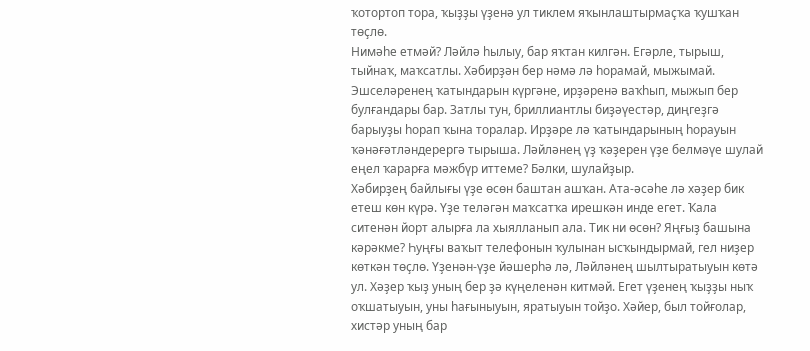ҡотортоп тора, ҡыҙҙы үҙенә ул тиклем яҡынлаштырмаҫҡа ҡушҡан төҫлө.
Нимәһе етмәй? Ләйлә һылыу, бар яҡтан килгән. Егәрле, тырыш, тыйнаҡ, маҡсатлы. Хәбирҙән бер нәмә лә һорамай, мыжымай. Эшселәренең ҡатындарын күргәне, ирҙәренә ваҡһып, мыжып бер булғандары бар. Затлы тун, бриллиантлы биҙәүестәр, диңгеҙгә барыуҙы һорап ҡына торалар. Ирҙәре лә ҡатындарының һорауын ҡәнәғәтләндерергә тырыша. Ләйләнең үҙ ҡәҙерен үҙе белмәүе шулай еңел ҡарарға мәжбүр иттеме? Бәлки, шулайҙыр.
Хәбирҙең байлығы үҙе өсөн баштан ашҡан. Ата-әсәһе лә хәҙер бик етеш көн күрә. Үҙе теләгән маҡсатҡа ирешкән инде егет. Ҡала ситенән йорт алырға ла хыялланып ала. Тик ни өсөн? Яңғыҙ башына кәрәкме? Һуңғы ваҡыт телефонын ҡулынан ысҡындырмай, гел ниҙер көткән төҫлө. Үҙенән-үҙе йәшерһә лә, Ләйләнең шылтыратыуын көтә ул. Хәҙер ҡыҙ уның бер ҙә күңеленән китмәй. Егет үҙенең ҡыҙҙы ныҡ оҡшатыуын, уны һағыныуын, яратыуын тойҙо. Хәйер, был тойғолар, хистәр уның бар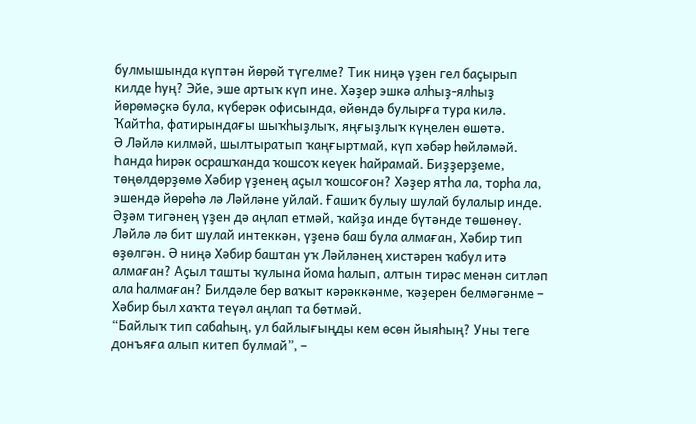булмышында күптән йөрөй түгелме? Тик ниңә үҙен гел баҫырып килде һуң? Эйе, эше артыҡ күп ине. Хәҙер эшкә алһыҙ-ялһыҙ йөрөмәҫкә була, күберәк офисында, өйөндә булырға тура килә. Ҡайтһа, фатирындағы шыҡһыҙлыҡ, яңғыҙлыҡ күңелен өшөтә.
Ә Ләйлә килмәй, шылтыратып ҡаңғыртмай, күп хәбәр һөйләмәй. Һанда һирәк осрашҡанда ҡошсоҡ кеүек һайрамай. Биҙҙерҙеме, төңөлдөрҙөмө Хәбир үҙенең аҫыл ҡошсоғон? Хәҙер ятһа ла, торһа ла, эшендә йөрөһә лә Ләйләне уйлай. Ғашиҡ булыу шулай булалыр инде. Әҙәм тигәнең үҙен дә аңлап етмәй, ҡайҙа инде бүтәнде төшөнөү. Ләйлә лә бит шулай интеккән, үҙенә баш була алмаған, Хәбир тип өҙөлгән. Ә ниңә Хәбир баштан уҡ Ләйләнең хистәрен ҡабул итә алмаған? Аҫыл ташты ҡулына йома һалып, алтын тирәс менән ситләп ала һалмаған? Билдәле бер ваҡыт кәрәккәнме, ҡәҙерен белмәгәнме – Хәбир был хаҡта теүәл аңлап та бөтмәй.
“Байлыҡ тип сабаһың, ул байлығыңды кем өсөн йыяһың? Уны теге донъяға алып китеп булмай”, –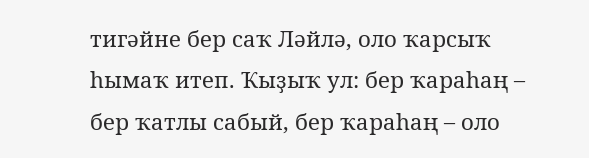тигәйне бер саҡ Ләйлә, оло ҡарсыҡ һымаҡ итеп. Ҡыҙыҡ ул: бер ҡараһаң – бер ҡатлы сабый, бер ҡараһаң – оло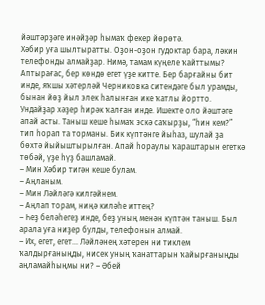йәштәрҙәге инәйҙәр һымаҡ фекер йөрөтә.
Хәбир уға шылтыратты. Оҙон-оҙон гудоктар бара, ләкин телефонды алмайҙар. Нимә, тамам күңеле ҡайттымы? Аптырағас, бер көндө егет үҙе китте. Бер барғайны бит инде, яҡшы хәтерләй Черниковка ситендәге был урамды, бынан йөҙ йыл элек һалынған ике ҡатлы йортто. Ундайҙар хәҙер һирәк ҡалған инде. Ишекте оло йәштәге апай асты. Таныш кеше һымаҡ эскә саҡырҙы, “һин кем?” тип һорап та торманы. Бик күптәнге йыһаз, шулай ҙа бөхтә йыйыштырылған. Апай һораулы ҡараштарын егеткә төбәй, үҙе һүҙ башламай.
– Мин Хәбир тигән кеше булам.
– Аңланым.
– Мин Ләйләгә килгәйнем.
– Аңлап торам, ниңә киләһе иттең?
– Һеҙ беләһегеҙ инде, беҙ уның менән күптән таныш. Был арала уға ниҙер булды, телефонын алмай.
– Их, егет, егет... Ләйләнең хәтерен ни тиклем ҡалдырғаныңды, нисек уның ҡанаттарын ҡайырғаныңды аңламайһыңмы ни? – Әбей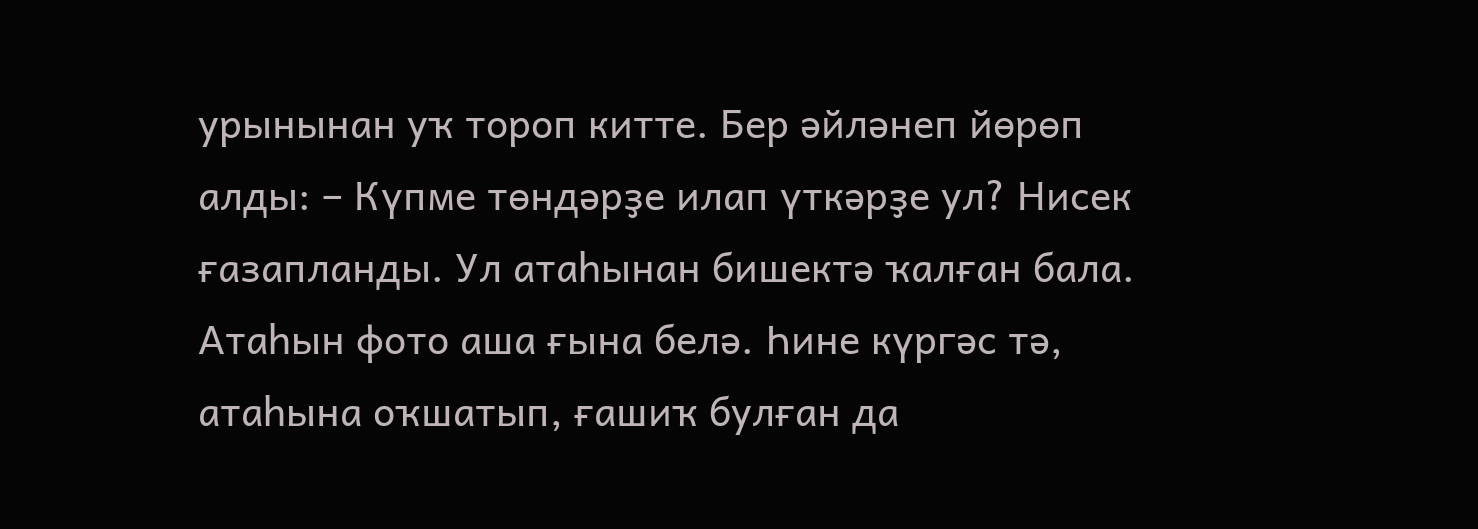урынынан уҡ тороп китте. Бер әйләнеп йөрөп алды: – Күпме төндәрҙе илап үткәрҙе ул? Нисек ғазапланды. Ул атаһынан бишектә ҡалған бала. Атаһын фото аша ғына белә. Һине күргәс тә, атаһына оҡшатып, ғашиҡ булған да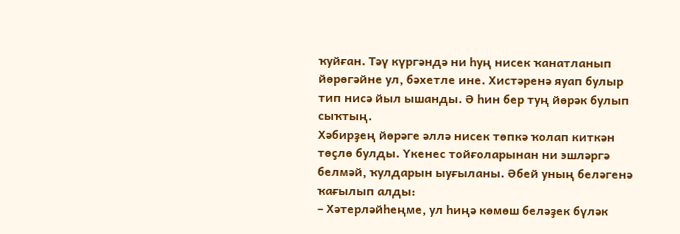ҡуйған. Тәү күргәндә ни һуң нисек ҡанатланып йөрөгәйне ул, бәхетле ине. Хистәренә яуап булыр тип нисә йыл ышанды. Ә һин бер туң йөрәк булып сыҡтың.
Хәбирҙең йөрәге әллә нисек төпкә ҡолап киткән төҫлө булды. Үкенес тойғоларынан ни эшләргә белмәй, ҡулдарын ыуғыланы. Әбей уның беләгенә ҡағылып алды:
– Хәтерләйһеңме, ул һиңә көмөш беләҙек бүләк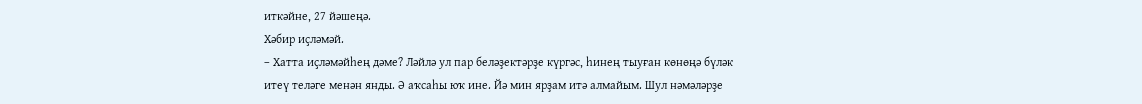иткәйне, 27 йәшеңә.
Хәбир иҫләмәй.
– Хатта иҫләмәйһең дәме? Ләйлә ул пар беләҙектәрҙе күргәс, һинең тыуған көнөңә бүләк итеү теләге менән янды. Ә аҡсаһы юҡ ине. Йә мин ярҙам итә алмайым. Шул нәмәләрҙе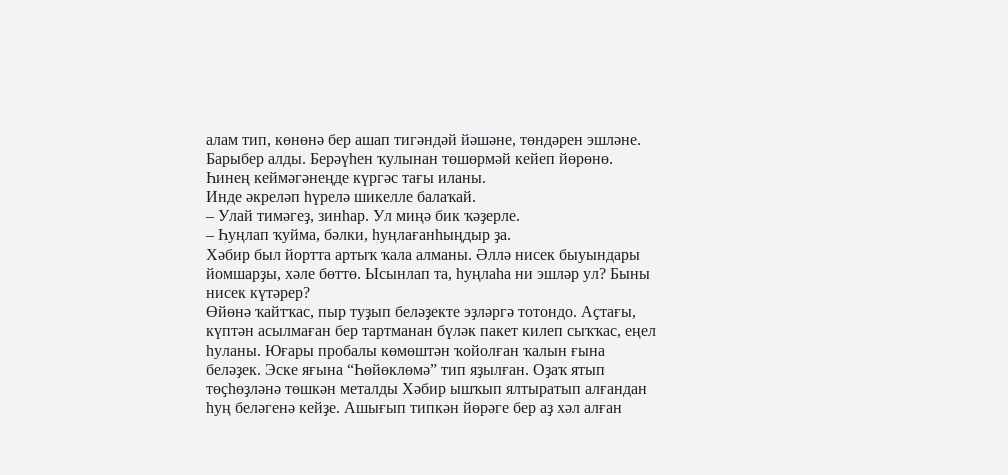алам тип, көнөнә бер ашап тигәндәй йәшәне, төндәрен эшләне. Барыбер алды. Берәүһен ҡулынан төшөрмәй кейеп йөрөнө. Һинең кеймәгәнеңде күргәс тағы иланы.
Инде әкреләп һүрелә шикелле балаҡай.
– Улай тимәгеҙ, зинһар. Ул миңә бик ҡәҙерле.
– Һуңлап ҡуйма, бәлки, һуңлағанһыңдыр ҙа.
Хәбир был йортта артыҡ ҡала алманы. Әллә нисек быуындары йомшарҙы, хәле бөттө. Ысынлап та, һуңлаһа ни эшләр ул? Быны нисек күтәрер?
Өйөнә ҡайтҡас, пыр туҙып беләҙекте эҙләргә тотондо. Аҫтағы, күптән асылмаған бер тартманан бүләк пакет килеп сыҡҡас, еңел һуланы. Юғары пробалы көмөштән ҡойолған ҡалын ғына беләҙек. Эске яғына “Һөйөклөмә” тип яҙылған. Оҙаҡ ятып төҫһөҙләнә төшкән металды Хәбир ышҡып ялтыратып алғандан һуң беләгенә кейҙе. Ашығып типкән йөрәге бер аҙ хәл алған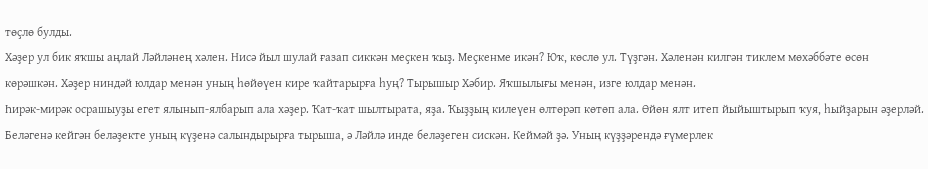төҫлө булды.
Хәҙер ул бик яҡшы аңлай Ләйләнең хәлен. Нисә йыл шулай ғазап сиккән меҫкен ҡыҙ. Меҫкенме икән? Юҡ, көслө ул. Түҙгән. Хәленән килгән тиклем мөхәббәте өсөн көрәшкән. Хәҙер ниндәй юлдар менән уның һөйөүен кире ҡайтарырға һуң? Тырышыр Хәбир. Яҡшылығы менән, изге юлдар менән.
Һирәк-мирәк осрашыуҙы егет ялынып-ялбарып ала хәҙер. Ҡат-ҡат шылтырата, яҙа. Ҡыҙҙың килеүен өлтөрәп көтөп ала. Өйөн ялт итеп йыйыштырып ҡуя, һыйҙарын әҙерләй. Беләгенә кейгән беләҙекте уның күҙенә салындырырға тырыша, ә Ләйлә инде беләҙеген сискән. Кеймәй ҙә. Уның күҙҙәрендә ғүмерлек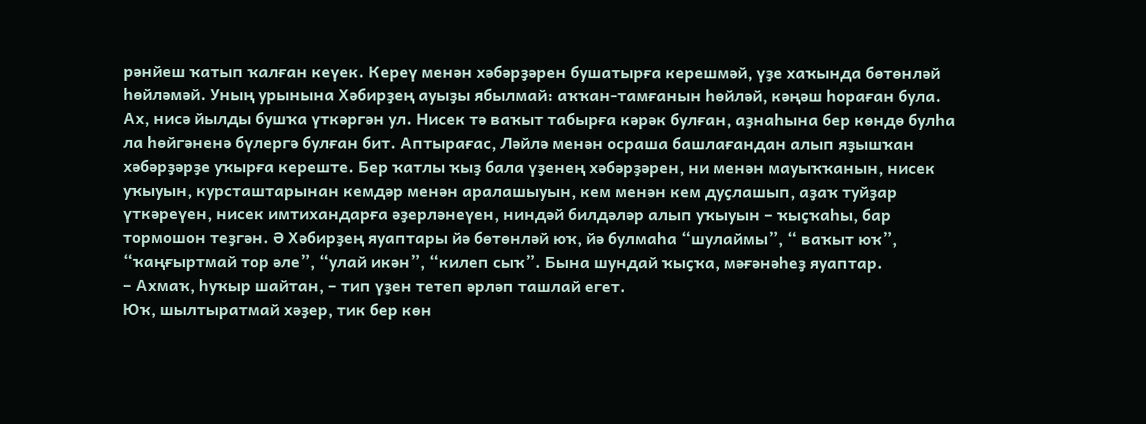рәнйеш ҡатып ҡалған кеүек. Кереү менән хәбәрҙәрен бушатырға керешмәй, үҙе хаҡында бөтөнләй һөйләмәй. Уның урынына Хәбирҙең ауыҙы ябылмай: аҡҡан-тамғанын һөйләй, кәңәш һораған була.
Ах, нисә йылды бушҡа үткәргән ул. Нисек тә ваҡыт табырға кәрәк булған, аҙнаһына бер көндө булһа ла һөйгәненә бүлергә булған бит. Аптырағас, Ләйлә менән осраша башлағандан алып яҙышҡан хәбәрҙәрҙе уҡырға кереште. Бер ҡатлы ҡыҙ бала үҙенең хәбәрҙәрен, ни менән мауыҡҡанын, нисек уҡыуын, курсташтарынан кемдәр менән аралашыуын, кем менән кем дуҫлашып, аҙаҡ туйҙар үткәреүен, нисек имтихандарға әҙерләнеүен, ниндәй билдәләр алып уҡыуын – ҡыҫҡаһы, бар тормошон теҙгән. Ә Хәбирҙең яуаптары йә бөтөнләй юҡ, йә булмаһа “шулаймы”, “ ваҡыт юҡ”, “ҡаңғыртмай тор әле”, “улай икән”, “килеп сыҡ”. Бына шундай ҡыҫҡа, мәғәнәһеҙ яуаптар.
– Ахмаҡ, һуҡыр шайтан, – тип үҙен тетеп әрләп ташлай егет.
Юҡ, шылтыратмай хәҙер, тик бер көн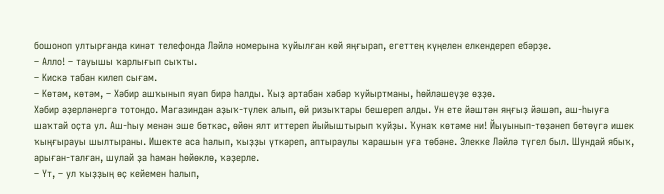бошоноп ултырғанда кинәт телефонда Ләйлә номерына ҡуйылған көй яңғырап, егеттең күңелен елкендереп ебәрҙе.
– Алло! – тауышы ҡарлығып сыҡты.
– Кискә табан килеп сығам.
– Көтәм, көтәм, – Хәбир ашҡынып яуап бирә һалды. Ҡыҙ артабан хәбәр ҡуйыртманы, һөйләшеүҙе өҙҙө.
Хәбир әҙерләнергә тотондо. Магазиндан аҙыҡ-түлек алып, өй ризыҡтары бешереп алды. Ун ете йәштән яңғыҙ йәшәп, аш-һыуға шаҡтай оҫта ул. Аш-һыу менән эше бөткәс, өйөн ялт иттереп йыйыштырып ҡуйҙы. Ҡунаҡ көтәме ни! Йыуынып-төҙәнеп бөтөүгә ишек ҡыңғырауы шылтыраны. Ишекте аса һалып, ҡыҙҙы үткәреп, аптыраулы ҡарашын уға төбәне. Элекке Ләйлә түгел был. Шундай ябыҡ, арыған-талған, шулай ҙа һаман һөйөклө, ҡәҙерле.
– Үт, – ул ҡыҙҙың өҫ кейемен һалып,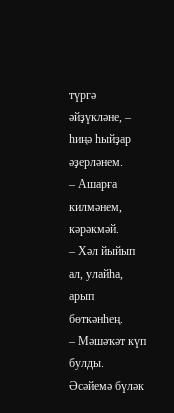түргә әйҙүкләне, – һиңә һыйҙар әҙерләнем.
– Ашарға килмәнем, кәрәкмәй.
– Хәл йыйып ал, улайһа, арып бөткәнһең.
– Мәшәҡәт күп булды. Әсәйемә бүләк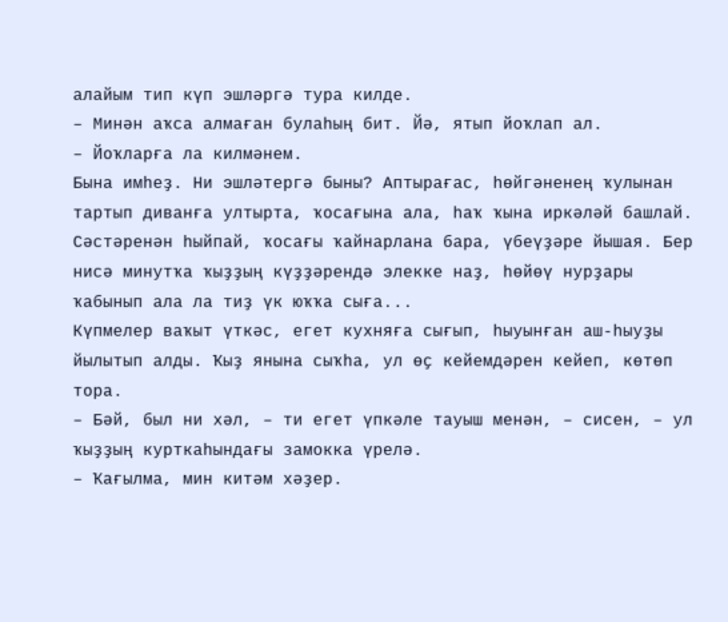алайым тип күп эшләргә тура килде.
– Минән аҡса алмаған булаһың бит. Йә, ятып йоҡлап ал.
– Йоҡларға ла килмәнем.
Бына имһеҙ. Ни эшләтергә быны? Аптырағас, һөйгәненең ҡулынан тартып диванға ултырта, ҡосағына ала, һаҡ ҡына иркәләй башлай. Сәстәренән һыйпай, ҡосағы ҡайнарлана бара, үбеүҙәре йышая. Бер нисә минутҡа ҡыҙҙың күҙҙәрендә элекке наҙ, һөйөү нурҙары ҡабынып ала ла тиҙ үк юҡҡа сыға...
Күпмелер ваҡыт үткәс, егет кухняға сығып, һыуынған аш-һыуҙы йылытып алды. Ҡыҙ янына сыҡһа, ул өҫ кейемдәрен кейеп, көтөп тора.
– Бәй, был ни хәл, – ти егет үпкәле тауыш менән, – сисен, – ул ҡыҙҙың курткаһындағы замокка үрелә.
– Ҡағылма, мин китәм хәҙер.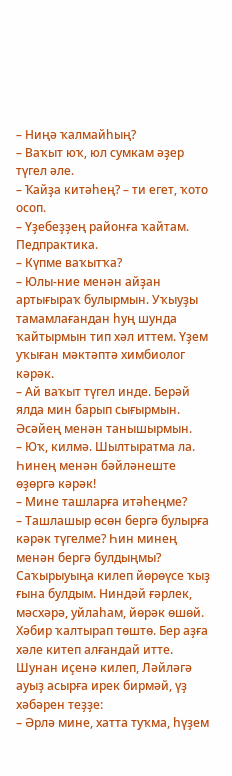– Ниңә ҡалмайһың?
– Ваҡыт юҡ, юл сумкам әҙер түгел әле.
– Ҡайҙа китәһең? – ти егет, ҡото осоп.
– Үҙебеҙҙең районға ҡайтам. Педпрактика.
– Күпме ваҡытҡа?
– Юлы-ние менән айҙан артығыраҡ булырмын. Уҡыуҙы тамамлағандан һуң шунда ҡайтырмын тип хәл иттем. Үҙем уҡыған мәктәптә химбиолог кәрәк.
– Ай ваҡыт түгел инде. Берәй ялда мин барып сығырмын. Әсәйең менән танышырмын.
– Юҡ, килмә. Шылтыратма ла. Һинең менән бәйләнеште өҙөргә кәрәк!
– Мине ташларға итәһеңме?
– Ташлашыр өсөн бергә булырға кәрәк түгелме? Һин минең менән бергә булдыңмы? Саҡырыуыңа килеп йөрөүсе ҡыҙ ғына булдым. Ниндәй ғәрлек, мәсхәрә, уйлаһам, йөрәк өшөй.
Хәбир ҡалтырап төштө. Бер аҙға хәле китеп алғандай итте. Шунан иҫенә килеп, Ләйләгә ауыҙ асырға ирек бирмәй, үҙ хәбәрен теҙҙе:
– Әрлә мине, хатта туҡма, һүҙем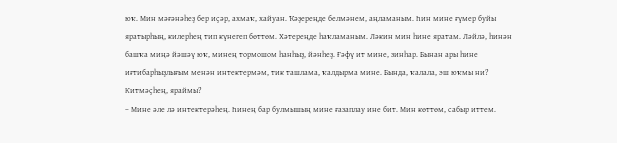юҡ. Мин мәғәнәһеҙ бер иҫәр, ахмаҡ, хайуан. Ҡәҙереңде белмәнем, аңламаным. Һин мине ғүмер буйы яратырһың, килерһең тип күнегеп бөттөм. Хәтереңде һаҡламаным. Ләкин мин һине яратам. Ләйлә, һинән башҡа миңә йәшәү юҡ, минең тормошом һанһыҙ, йәнһеҙ. Ғәфү ит мине, зинһар. Бынан ары һине иғтибарһыҙлығым менән интектермәм, тик ташлама, ҡалдырма мине. Бында, ҡалала, эш юҡмы ни? Китмәҫһең, яраймы?
– Мине әле лә интектерәһең. Һинең бар булмышың мине ғазаплау ине бит. Мин көттөм, сабыр иттем.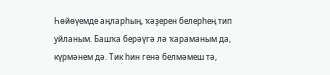Һөйөүемде аңларһың, ҡәҙерен белерһең тип уйланым. Башҡа берәүгә лә ҡараманым да, күрмәнем дә. Тик һин генә белмәмеш тә,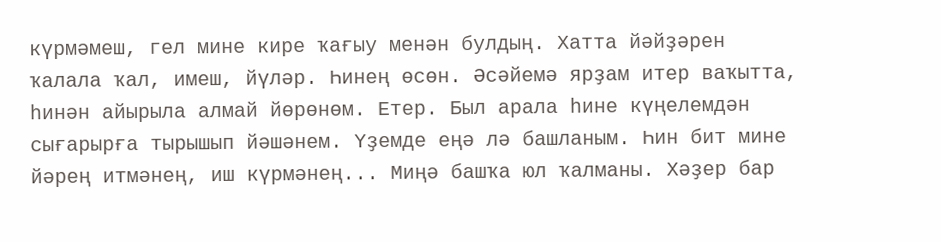күрмәмеш, гел мине кире ҡағыу менән булдың. Хатта йәйҙәрен ҡалала ҡал, имеш, йүләр. Һинең өсөн. Әсәйемә ярҙам итер ваҡытта, һинән айырыла алмай йөрөнөм. Етер. Был арала һине күңелемдән сығарырға тырышып йәшәнем. Үҙемде еңә лә башланым. Һин бит мине йәрең итмәнең, иш күрмәнең... Миңә башҡа юл ҡалманы. Хәҙер бар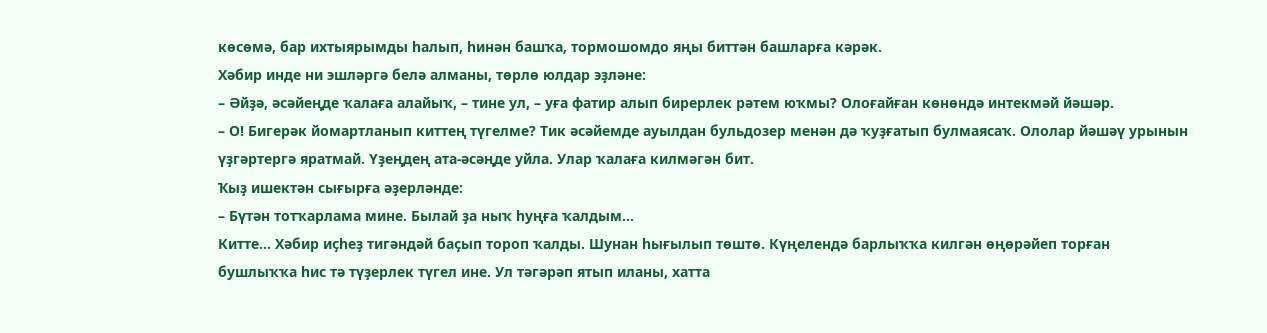көсөмә, бар ихтыярымды һалып, һинән башҡа, тормошомдо яңы биттән башларға кәрәк.
Хәбир инде ни эшләргә белә алманы, төрлө юлдар эҙләне:
– Әйҙә, әсәйеңде ҡалаға алайыҡ, – тине ул, – уға фатир алып бирерлек рәтем юҡмы? Олоғайған көнөндә интекмәй йәшәр.
– О! Бигерәк йомартланып киттең түгелме? Тик әсәйемде ауылдан бульдозер менән дә ҡуҙғатып булмаясаҡ. Ололар йәшәү урынын үҙгәртергә яратмай. Үҙеңдең ата-әсәңде уйла. Улар ҡалаға килмәгән бит.
Ҡыҙ ишектән сығырға әҙерләнде:
– Бүтән тотҡарлама мине. Былай ҙа ныҡ һуңға ҡалдым...
Китте... Хәбир иҫһеҙ тигәндәй баҫып тороп ҡалды. Шунан һығылып төштө. Күңелендә барлыҡҡа килгән өңөрәйеп торған бушлыҡҡа һис тә түҙерлек түгел ине. Ул тәгәрәп ятып иланы, хатта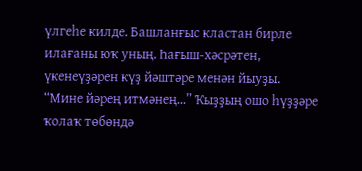үлгеһе килде. Башланғыс кластан бирле илағаны юҡ уның. Һағыш-хәсрәтен, үкенеүҙәрен күҙ йәштәре менән йыуҙы.
“Мине йәрең итмәнең...” Ҡыҙҙың ошо һүҙҙәре ҡолаҡ төбөндә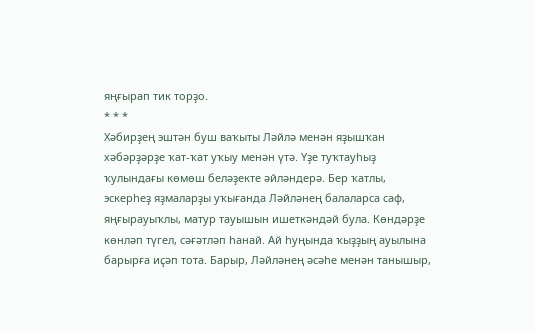яңғырап тик торҙо.
* * *
Хәбирҙең эштән буш ваҡыты Ләйлә менән яҙышҡан хәбәрҙәрҙе ҡат-ҡат уҡыу менән үтә. Үҙе туҡтауһыҙ ҡулындағы көмөш беләҙекте әйләндерә. Бер ҡатлы, эскерһеҙ яҙмаларҙы уҡығанда Ләйләнең балаларса саф, яңғырауыҡлы, матур тауышын ишеткәндәй була. Көндәрҙе көнләп түгел, сәғәтләп һанай. Ай һуңында ҡыҙҙың ауылына барырға иҫәп тота. Барыр, Ләйләнең әсәһе менән танышыр,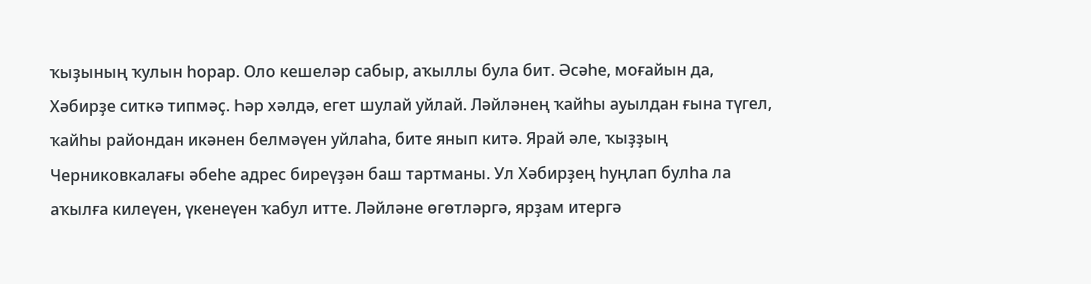ҡыҙының ҡулын һорар. Оло кешеләр сабыр, аҡыллы була бит. Әсәһе, моғайын да, Хәбирҙе ситкә типмәҫ. Һәр хәлдә, егет шулай уйлай. Ләйләнең ҡайһы ауылдан ғына түгел, ҡайһы райондан икәнен белмәүен уйлаһа, бите янып китә. Ярай әле, ҡыҙҙың Черниковкалағы әбеһе адрес биреүҙән баш тартманы. Ул Хәбирҙең һуңлап булһа ла аҡылға килеүен, үкенеүен ҡабул итте. Ләйләне өгөтләргә, ярҙам итергә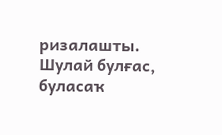ризалашты. Шулай булғас, буласаҡ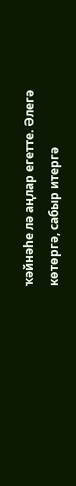ҡәйнәһе лә аңлар егетте. Әлегә көтөргә, сабыр итергә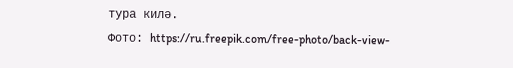тура килә.
Фото: https://ru.freepik.com/free-photo/back-view-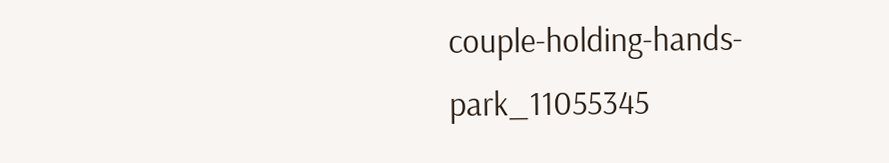couple-holding-hands-park_11055345